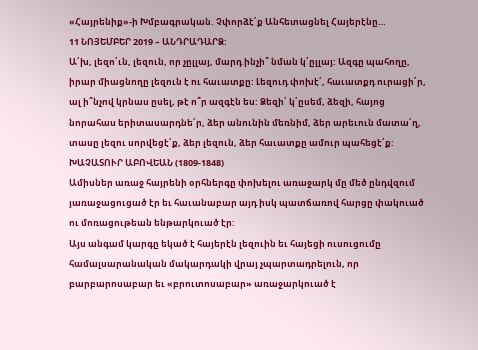«Հայրենիք»-ի Խմբագրական. Չփորձէ՛ք Անհետացնել Հայերէնը…
11 ՆՈՅԵՄԲԵՐ 2019 – ԱՆԴՐԱԴԱՐՁ:
Ա՛խ, լեզո՛ւն, լեզուն, որ չըլլայ, մարդ ինչի՞ նման կ՛ըլլայ: Ազգը պահողը, իրար միացնողը լեզուն է ու հաւատքը: Լեզուդ փոխէ՛, հաւատքդ ուրացի՛ր, ալ ի՞նչով կրնաս ըսել, թէ ո՞ր ազգէն ես: Ձեզի՛ կ՛ըսեմ, ձեզի, հայոց նորահաս երիտասարդնե՛ր, ձեր անունին մեռնիմ, ձեր արեւուն մատա՛ղ, տասը լեզու սորվեցէ՛ք, ձեր լեզուն, ձեր հաւատքը ամուր պահեցէ՛ք:
ԽԱՉԱՏՈՒՐ ԱԲՈՎԵԱՆ (1809-1848)
Ամիսներ առաջ հայրենի օրհներգը փոխելու առաջարկ մը մեծ ընդվզում յառաջացուցած էր եւ հաւանաբար այդ իսկ պատճառով հարցը փակուած ու մոռացութեան ենթարկուած էր:
Այս անգամ կարգը եկած է հայերէն լեզուին եւ հայեցի ուսուցումը համալսարանական մակարդակի վրայ չպարտադրելուն, որ բարբարոսաբար եւ «բրուտոսաբար» առաջարկուած է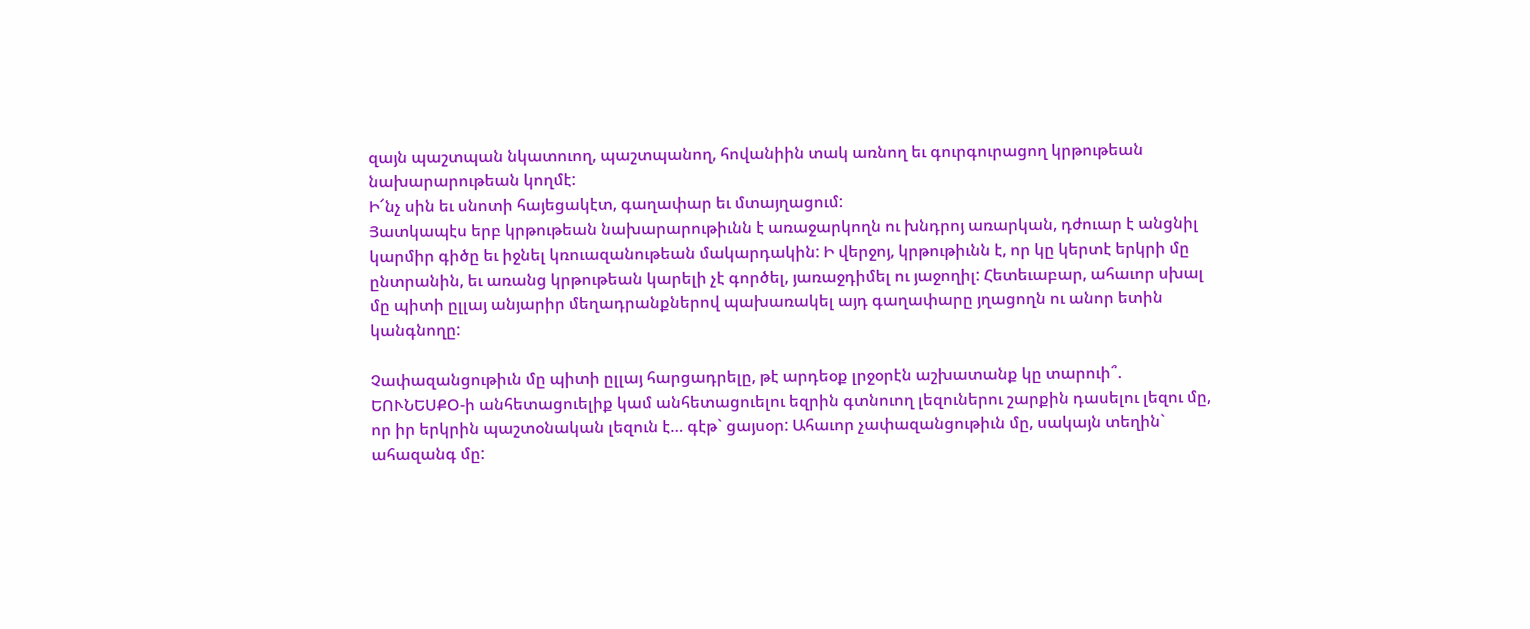զայն պաշտպան նկատուող, պաշտպանող, հովանիին տակ առնող եւ գուրգուրացող կրթութեան նախարարութեան կողմէ:
Ի՜նչ սին եւ սնոտի հայեցակէտ, գաղափար եւ մտայղացում:
Յատկապէս երբ կրթութեան նախարարութիւնն է առաջարկողն ու խնդրոյ առարկան, դժուար է անցնիլ կարմիր գիծը եւ իջնել կռուազանութեան մակարդակին: Ի վերջոյ, կրթութիւնն է, որ կը կերտէ երկրի մը ընտրանին, եւ առանց կրթութեան կարելի չէ գործել, յառաջդիմել ու յաջողիլ: Հետեւաբար, ահաւոր սխալ մը պիտի ըլլայ անյարիր մեղադրանքներով պախառակել այդ գաղափարը յղացողն ու անոր ետին կանգնողը:

Չափազանցութիւն մը պիտի ըլլայ հարցադրելը, թէ արդեօք լրջօրէն աշխատանք կը տարուի՞. ԵՈՒՆԵՍՔՕ-ի անհետացուելիք կամ անհետացուելու եզրին գտնուող լեզուներու շարքին դասելու լեզու մը, որ իր երկրին պաշտօնական լեզուն է… գէթ` ցայսօր: Ահաւոր չափազանցութիւն մը, սակայն տեղին` ահազանգ մը: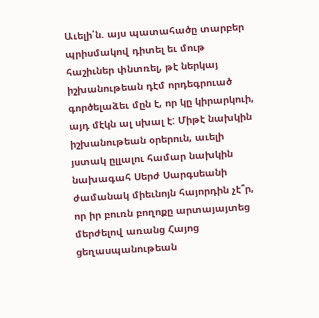Աւելի՛ն. այս պատահածը տարբեր պրիսմակով դիտել եւ մութ հաշիւներ փնտռել, թէ ներկայ իշխանութեան դէմ որդեգրուած գործելաձեւ մըն է, որ կը կիրարկուի, այդ մէկն ալ սխալ է: Միթէ նախկին իշխանութեան օրերուն, աւելի յստակ ըլլալու համար նախկին նախագահ Սերժ Սարգսեանի ժամանակ միեւնոյն հայորդին չէ՞ր, որ իր բուռն բողոքը արտայայտեց մերժելով առանց Հայոց ցեղասպանութեան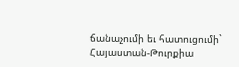ճանաչումի եւ հատուցումի` Հայաստան-Թուրքիա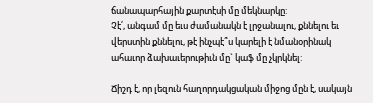ճանապարհային քարտէսի մը մեկնարկը:
Չէ՛, անգամ մը եւս ժամանակն է լրջանալու, քննելու եւ վերստին քննելու, թէ ինչպէ՞ս կարելի է նմանօրինակ ահաւոր ձախաւերութիւն մը` կաֆ մը չկրկնել:

Ճիշդ է, որ լեզուն հաղորդակցական միջոց մըն է, սակայն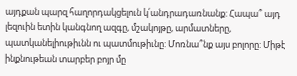այդքան պարզ հաղորդակցելուն կ՛անդրադառնանք: Հապա՞ այդ լեզուին ետին կանգնող ազգը, մշակոյթը, արմատները, պատկանելիութիւնն ու պատմութիւնը: Մոռնա՞նք այս բոլորը: Միթէ ինքնութեան տարբեր բոյր մը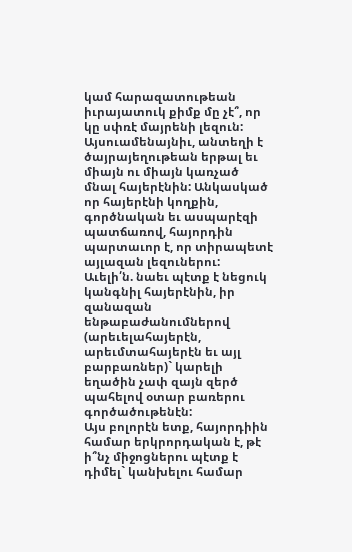կամ հարազատութեան իւրայատուկ քիմք մը չէ՞, որ կը սփռէ մայրենի լեզուն:
Այսուամենայնիւ, անտեղի է ծայրայեղութեան երթալ եւ միայն ու միայն կառչած մնալ հայերէնին: Անկասկած որ հայերէնի կողքին, գործնական եւ ասպարէզի պատճառով, հայորդին պարտաւոր է, որ տիրապետէ այլազան լեզուներու:
Աւելի՛ն. նաեւ պէտք է նեցուկ կանգնիլ հայերէնին, իր զանազան ենթաբաժանումներով (արեւելահայերէն, արեւմտահայերէն եւ այլ բարբառներ)` կարելի եղածին չափ զայն զերծ պահելով օտար բառերու գործածութենէն:
Այս բոլորէն ետք, հայորդիին համար երկրորդական է, թէ ի՞նչ միջոցներու պէտք է դիմել` կանխելու համար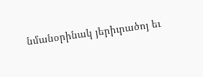նմանօրինակ յերիւրածոյ եւ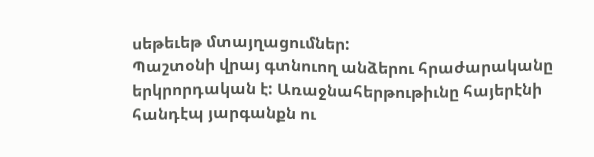սեթեւեթ մտայղացումներ:
Պաշտօնի վրայ գտնուող անձերու հրաժարականը երկրորդական է: Առաջնահերթութիւնը հայերէնի հանդէպ յարգանքն ու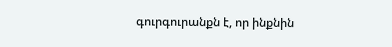գուրգուրանքն է, որ ինքնին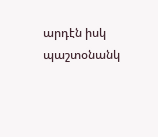արդէն իսկ պաշտօնանկ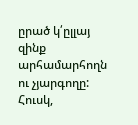ըրած կ՛ըլլայ զինք արհամարհողն ու չյարգողը:
Հուսկ,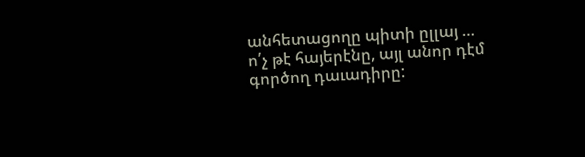անհետացողը պիտի ըլլայ … ո՛չ թէ հայերէնը, այլ անոր դէմ գործող դաւադիրը: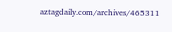aztagdaily.com/archives/465311